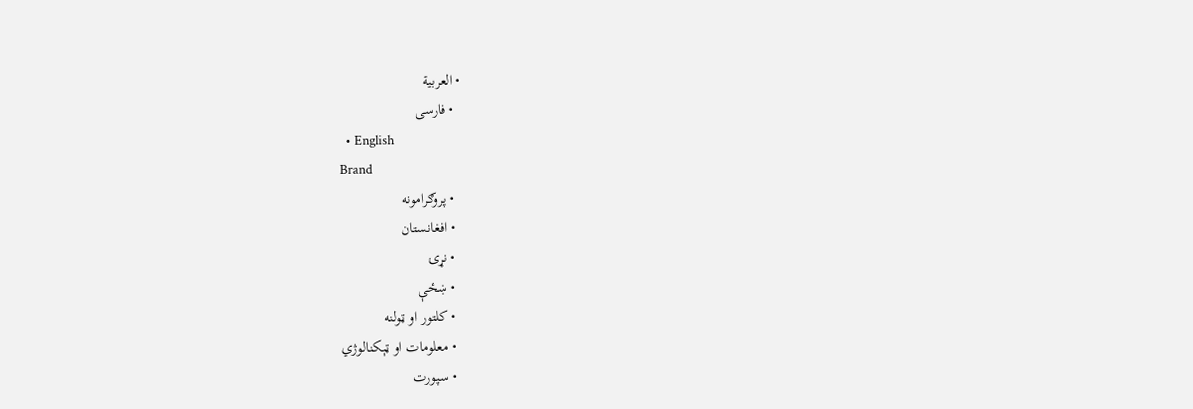• العربية
  • فارسی
  • English
Brand
  • پروګرامونه
  • افغانستان
  • نړۍ
  • ښځې
  • کلتور او ټولنه
  • معلومات او ټېکنالوژي
  • سپورت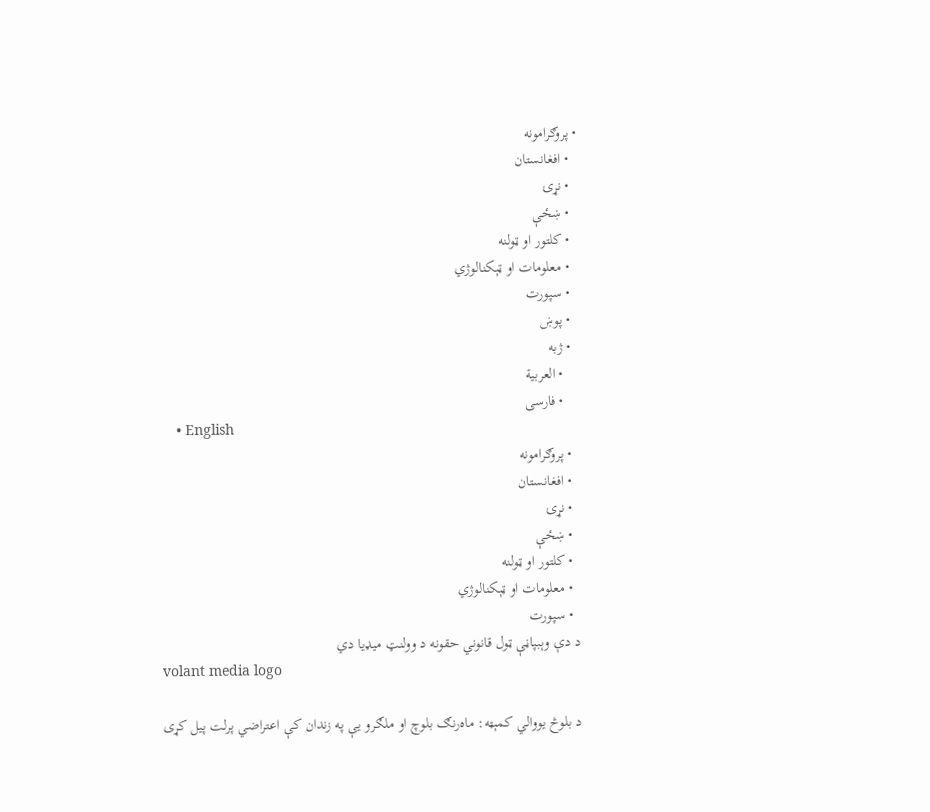• پروګرامونه
  • افغانستان
  • نړۍ
  • ښځې
  • کلتور او ټولنه
  • معلومات او ټېکنالوژي
  • سپورت
  • پوښ
  • ژبه
    • العربية
    • فارسی
    • English
  • پروګرامونه
  • افغانستان
  • نړۍ
  • ښځې
  • کلتور او ټولنه
  • معلومات او ټېکنالوژي
  • سپورت
د دې وېبپاڼې ټول قانوني حقونه د وولنټ میډیا دي
volant media logo

د بلوڅ یووالي کمېټه: ماه‌رنګ بلوچ او ملګرو یې په زندان کې اعتراضي پرلت پیل کړی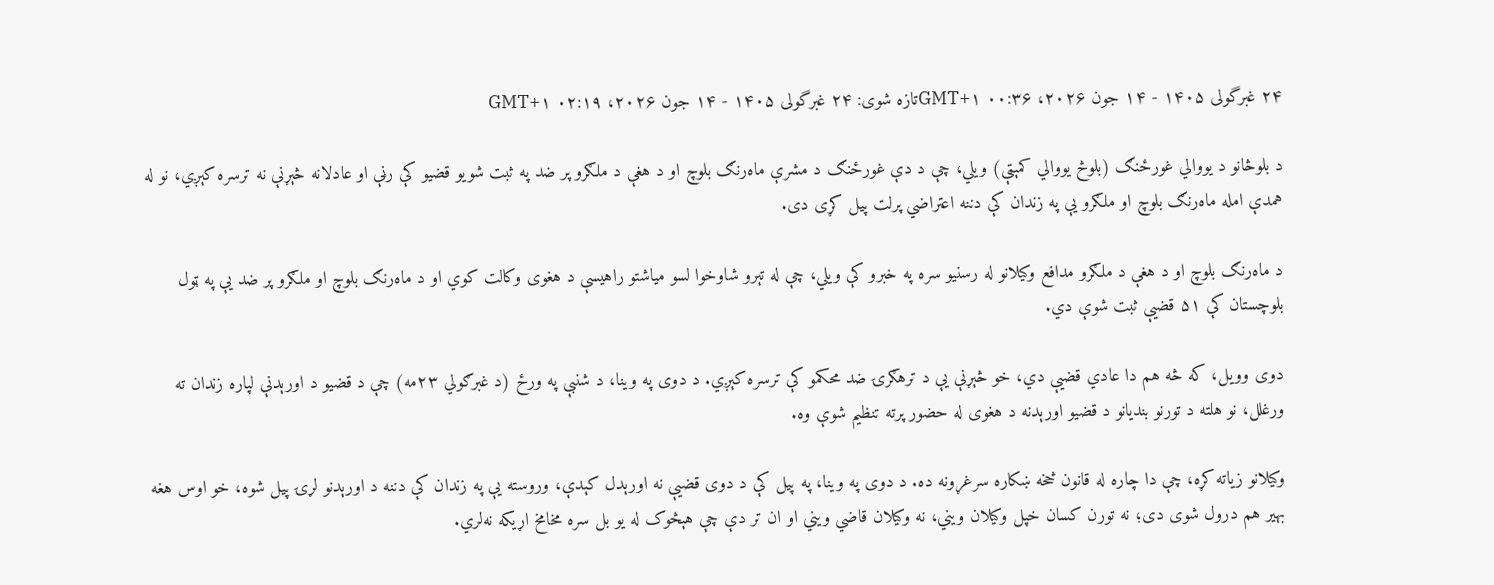۲۴ غبرگولی ۱۴۰۵ - ۱۴ جون ۲۰۲۶، ۰۰:۳۶ GMT+۱تازه شوی: ۲۴ غبرگولی ۱۴۰۵ - ۱۴ جون ۲۰۲۶، ۰۲:۱۹ GMT+۱

د بلوڅانو د یووالي غورځنګ (بلوڅ یووالي کمېټې) ویلي، چې د دې غورځنګ د مشرې ماه‌رنګ بلوچ او د هغې د ملګرو پر ضد په ثبت شویو قضیو کې رڼې او عادلانه څېړنې نه ترسره کېږي، نو له همدې امله ماه‌رنګ بلوچ او ملګرو یې په زندان کې دننه اعتراضي پرلت پیل کړی دی.

د ماه‌رنګ بلوچ او د هغې د ملګرو مدافع وکیلانو له رسنیو سره په خبرو کې ویلي، چې له تېرو شاوخوا لسو میاشتو راهیسې د هغوی وکالت کوي او د ماه‌رنګ بلوچ او ملګرو پر ضد یې په ټول بلوچستان کې ۵۱ قضیې ثبت شوې دي.

دوی وویل، که څه هم دا عادي قضیې دي، خو څېړنې یې د ترهګرۍ ضد محکمو کې ترسره کېږي. د دوی په وینا، د شنبې په ورځ (د غبرګولي ۲۳مه) چې د قضیو د اورېدنې لپاره زندان ته ورغلل، نو هلته د تورنو بندیانو د قضیو اورېدنه د هغوی له حضور پرته تنظیم شوې وه.

وکیلانو زیاته کړه، چې دا چاره له قانون څخه ښکاره سرغړونه ده. د دوی په وینا، په پیل کې د دوی قضیې نه اورېدل کېدې، وروسته یې په زندان کې دننه د اورېدنو لړۍ پیل شوه، خو اوس هغه بهیر هم درول شوی دی؛ نه تورن کسان خپل وکیلان ویني، نه وکیلان قاضي ویني او ان تر دې چې هېڅوک له یو بل سره مخامخ اړیکه نه‌لري.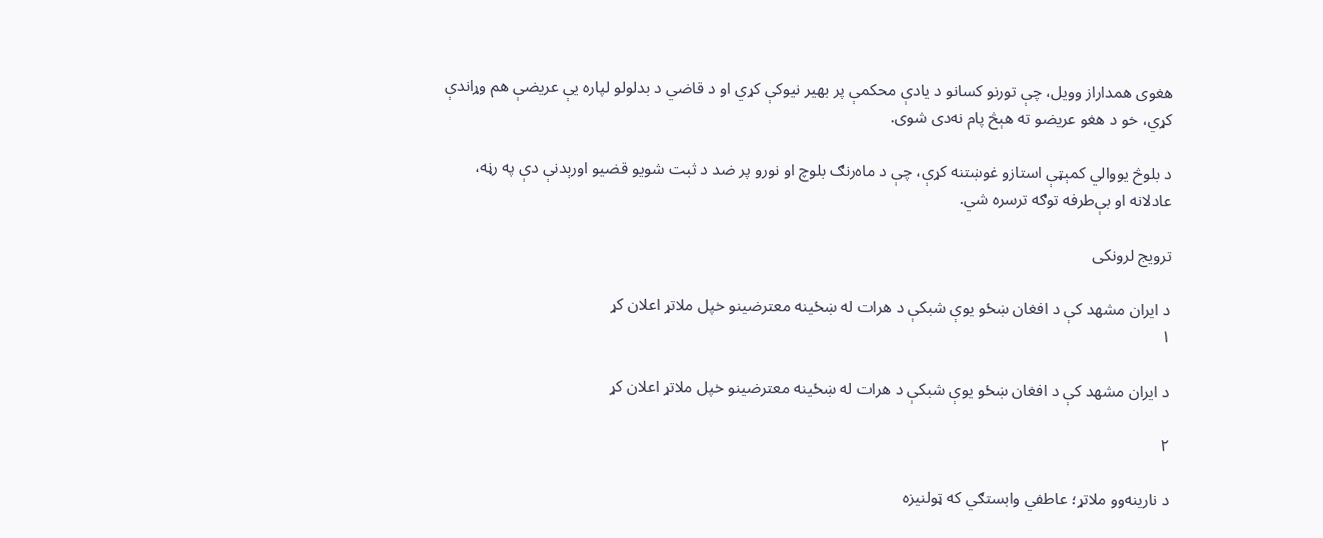هغوی همداراز وویل، چې تورنو کسانو د یادې محکمې پر بهیر نیوکې کړي او د قاضي د بدلولو لپاره یې عریضې هم وړاندې کړي، خو د هغو عریضو ته هېڅ پام نه‌دی شوی.

د بلوڅ یووالي کمېټې استازو غوښتنه کړې، چې د ماه‌رنګ بلوچ او نورو پر ضد د ثبت شویو قضیو اورېدنې دې په رڼه، عادلانه او بې‌طرفه توګه ترسره شي.

ترویج لرونکی

د ایران مشهد کې د افغان ښځو یوې شبکې د هرات له ښځینه‌ معترضینو خپل ملاتړ اعلان کړ
۱

د ایران مشهد کې د افغان ښځو یوې شبکې د هرات له ښځینه‌ معترضینو خپل ملاتړ اعلان کړ

۲

د نارینه‌وو ملاتړ؛ عاطفي وابستګي که ټولنیزه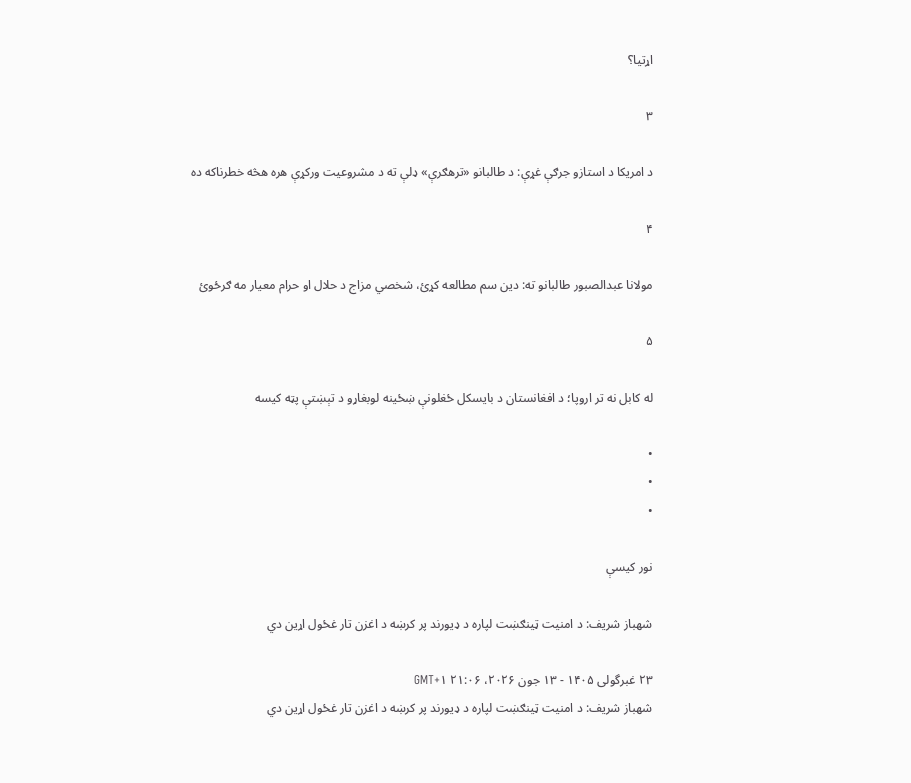اړتیا؟

۳

د امریکا د استازو جرګې غړې: د طالبانو «ترهګرې» ډلې ته د مشروعیت ورکړې هره هڅه خطرناکه ده

۴

مولانا عبدالصبور طالبانو ته: دین سم مطالعه کړئ، شخصي مزاج د حلال او حرام معیار مه ګرځوئ

۵

له کابل نه تر اروپا؛ د افغانستان د بایسکل ځغلونې ښځینه لوبغاړو د تېښتې پټه کیسه

•
•
•

نور کیسې

شهباز شريف: د امنیت ټینګښت لپاره د ډيورند پر کرښه د اغزن تار غځول اړين دي

۲۳ غبرگولی ۱۴۰۵ - ۱۳ جون ۲۰۲۶، ۲۱:۰۶ GMT+۱
شهباز شريف: د امنیت ټینګښت لپاره د ډيورند پر کرښه د اغزن تار غځول اړين دي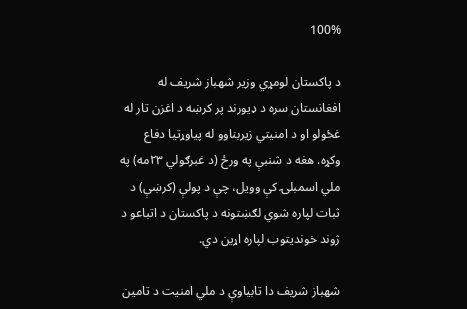100%

د پاکستان لومړي وزیر شهباز شریف له افغانستان سره د ډيورند پر کرښه د اغزن تار له غځولو او د امنیتي زیربناوو له پیاوړتیا دفاع وکړه. هغه د شنبې په ورځ (د غبرګولي ۲۳مه) په ملي اسمبلۍ کې وويل، چې د پولې (کرښې) د ثبات لپاره شوي لګښتونه د پاکستان د اتباعو د ژوند خوندیتوب لپاره اړین دي.

شهباز شریف دا تابیاوې د ملي امنیت د تامین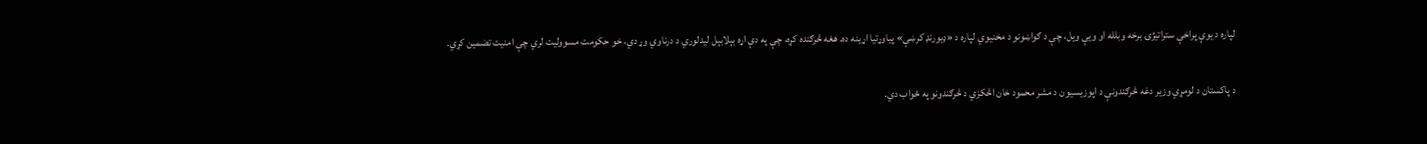لپاره د یوې پراخې ستراتیژۍ برخه وبلله او ویې ویل، چې د ګواښونو د مخنیوي لپاره د «ډیورنډ کرښې» پیاوړتیا اړینه ده. هغه څرګنده کړه، چې په دې اړه بېلابېل لیدلوري د درناوي وړ دي، خو حکومت مسوولیت لري چې امنیت تضمین کړي.

د پاکستان د لومړي وزیر دغه څرګندونې د اپوزیسیون د مشر محمود خان اڅکزي د څرګندونو په ځواب دي.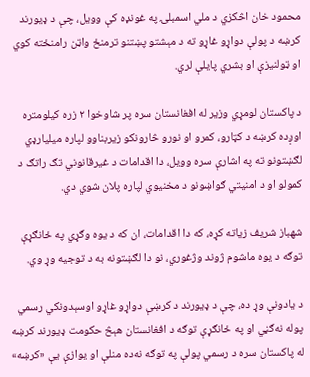محمود خان اڅکزي د ملي اسمبلۍ په غونډه کې وویل، چې د ډیورند کرښه د پولې دواړو غاړو ته د مېشتو پښتنو ترمنځ واټن رامنځته کوي او ټولنیزې او بشري پایلې لري.

د پاکستان لومړي وزیر له افغانستان سره پر شاوخوا ۲ زره کیلومتره اوږده کرښه د کټارو، کمرو او نورو څارونکو زیربناوو لپاره میلیارډي لګښتونو ته په اشارې سره وویل، دا اقدامات د غیرقانوني تګ راتګ د کمولو او د امنیتي ګواښونو د مخنیوي لپاره پلان شوي دي.

شهباز شریف زیاته کړه، که دا اقدامات، ان که د یوه وګړي په ځانګړې توګه د یوه ماشوم ژوند وژغوري، نو دا لګښتونه به د توجیه وړ وي.

د یادونې وړ ده، چې د ډیورند د کرښې دواړو غاړو اوسېدونکي رسمي پوله نه‌ګڼي او په ځانګړې توګه د افغانستان هېڅ حکومت ډیورند کرښه له پاکستان سره د رسمي پولې په توګه نه‌ده منلې او یوازې یې «کرښه»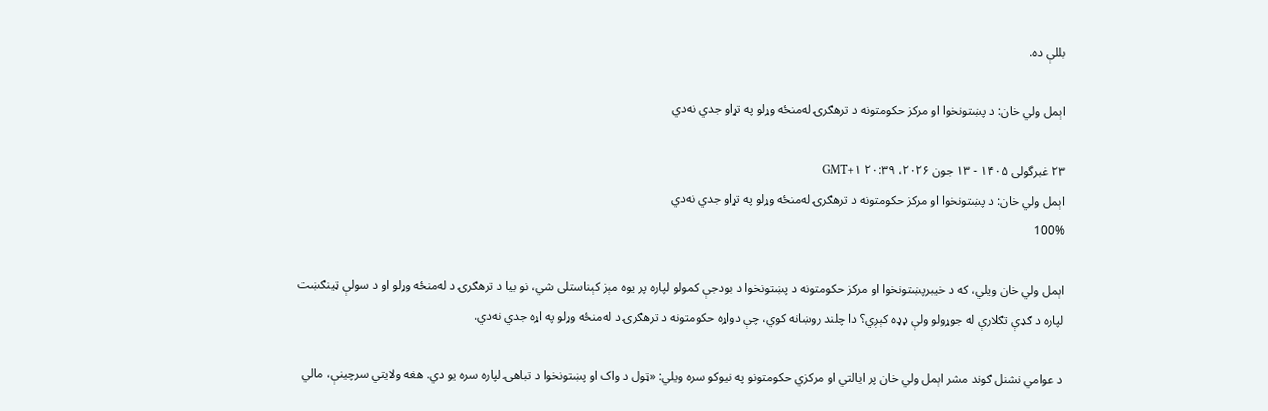بللې ده.

اېمل ولي خان: د پښتونخوا او مرکز حکومتونه د ترهګرۍ له‌منځه وړلو په تړاو جدي نه‌دي

۲۳ غبرگولی ۱۴۰۵ - ۱۳ جون ۲۰۲۶، ۲۰:۳۹ GMT+۱
اېمل ولي خان: د پښتونخوا او مرکز حکومتونه د ترهګرۍ له‌منځه وړلو په تړاو جدي نه‌دي
100%

اېمل ولي خان ويلي، که د خيبرپښتونخوا او مرکز حکومتونه د پښتونخوا د بودجې کمولو لپاره پر یوه مېز کېناستلی شي، نو بیا د ترهګرۍ د له‌منځه وړلو او د سولې ټینګښت لپاره د ګډې تګلارې له جوړولو ولې ډډه کېږي؟ دا چلند روښانه کوي، چې دواړه حکومتونه د ترهګرۍ د له‌منځه وړلو په اړه جدي نه‌دي.

د عوامي نشنل ګوند مشر اېمل ولي خان پر ايالتي او مرکزي حکومتونو په نیوکو سره ویلي: «ټول د واک او پښتونخوا د تباهۍ لپاره سره یو دي. هغه ولایتي سرچینې، مالي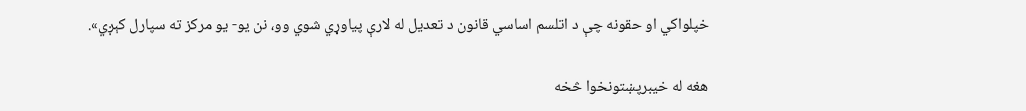خپلواکي او حقونه چې د اتلسم اساسي قانون د تعدیل له لارې پیاوړي شوي وو، نن یو- یو مرکز ته سپارل کېږي».

هغه له خيبرپښتونخوا څخه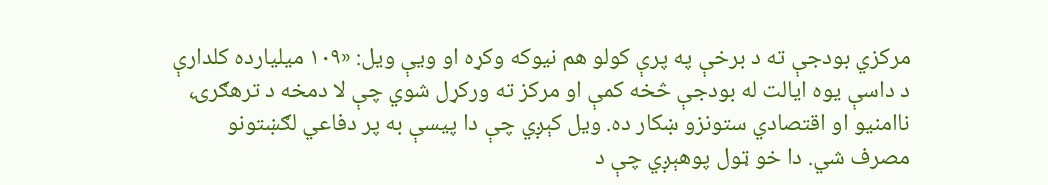مرکزي بودجې ته د برخې په پرې کولو هم نيوکه وکړه او ویې ويل: «۱۰۹ میلیارده کلدارې د داسې یوه ايالت له بودجې څخه کمې او مرکز ته ورکړل شوي چې لا دمخه د ترهګرۍ، ناامنيو او اقتصادي ستونزو ښکار ده. ویل کېږي چې دا پیسې به پر دفاعي لګښتونو مصرف شي. دا خو ټول پوهېږي چې د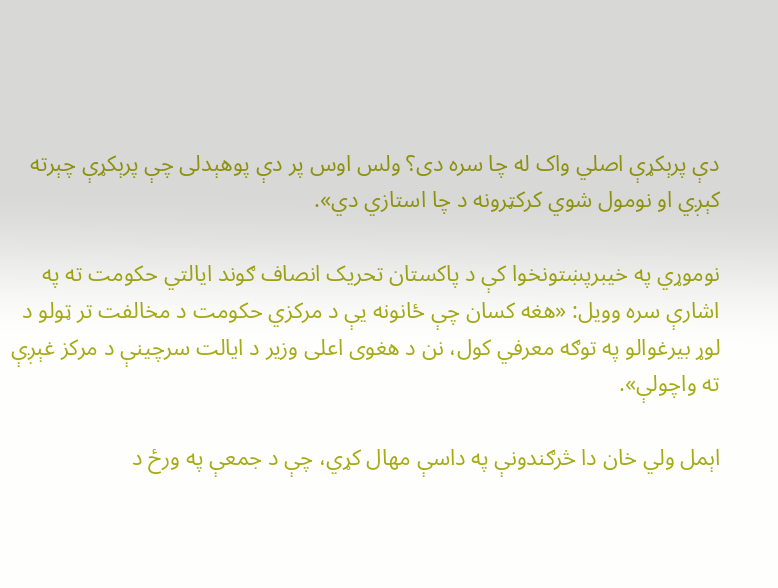دې پرېکړې اصلي واک له چا سره دی؟ ولس اوس پر دې پوهېدلی چې پرېکړې چېرته کېږي او نومول شوي کرکټرونه د چا استازي دي».

نوموړي په خيبرپښتونخوا کې د پاکستان تحريک انصاف ګوند ايالتي حکومت ته په اشارې سره وويل: «هغه کسان چې ځانونه یې د مرکزي حکومت د مخالفت تر ټولو د لوړ بیرغوالو په توګه معرفي کول، نن د هغوی اعلی وزیر د ايالت سرچینې د مرکز غېږې ته واچولې».

اېمل ولي خان دا څرګندونې په داسې مهال کړي، چې د جمعې په ورځ د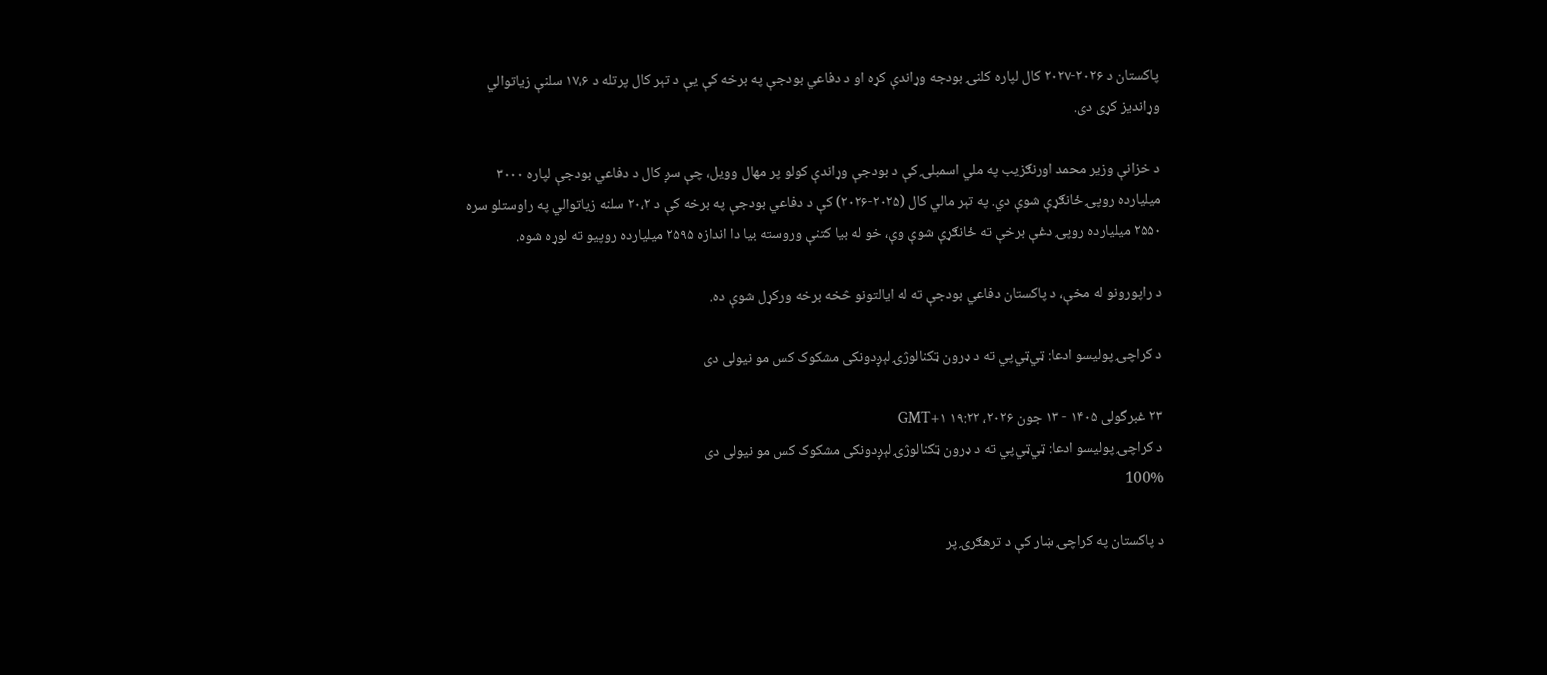پاکستان د ۲۰۲۶-۲۰۲۷ کال لپاره کلنۍ بودجه وړاندې کړه او د دفاعي بودجې په برخه کې یې د تېر کال پرتله د ۱۷،۶ سلنې زیاتوالي وړاندیز کړی دی.

د خزانې وزیر محمد اورنګزیب په ملي اسمبلۍ کې د بودجې وړاندې کولو پر مهال وویل، چې سږ کال د دفاعي بودجې لپاره ۳۰۰۰ میلیارده روپۍ ځانګړې شوې دي. په تېر مالي کال (۲۰۲۵-۲۰۲۶) کې د دفاعي بودجې په برخه کې د ۲۰،۲ سلنه زیاتوالي په راوستلو سره ۲۵۵۰ میلیارده روپۍ دغې برخې ته ځانګړې شوې وې، خو له بیا کتنې وروسته بیا دا اندازه ۲۵۹۵ میلیارده روپیو ته لوړه شوه.

د راپورونو له مخې، د پاکستان دفاعي بودجې ته له ايالتونو څخه برخه ورکړل شوې ده.

د کراچۍ پولیسو ادعا: ټي‌ټي‌پي ته د ډرون ټکنالوژۍ لېږدونکی مشکوک کس مو نیولی دی

۲۳ غبرگولی ۱۴۰۵ - ۱۳ جون ۲۰۲۶، ۱۹:۲۲ GMT+۱
د کراچۍ پولیسو ادعا: ټي‌ټي‌پي ته د ډرون ټکنالوژۍ لېږدونکی مشکوک کس مو نیولی دی
100%

د پاکستان په کراچۍ ښار کې د ترهګرۍ پر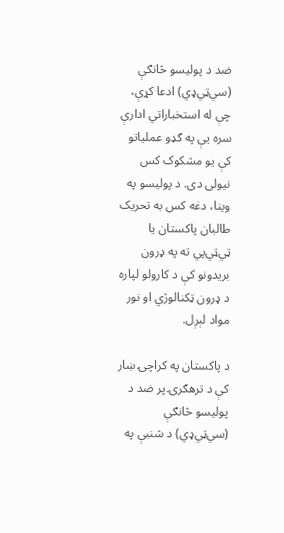ضد د پوليسو څانګې (سي‌ټي‌ډي) ادعا کړې، چې له استخباراتي ادارې سره یې په ګډو عملیاتو کې یو مشکوک کس نيولی دی. د پوليسو په وینا، دغه کس به تحریک طالبان پاکستان یا ټي‌ټي‌پي ته په ډرون بریدونو کې د کارولو لپاره د ډرون ټکنالوژي او نور مواد لېږل.

د پاکستان په کراچۍ ښار کې د ترهګرۍ پر ضد د پوليسو څانګې (سي‌ټي‌ډي) د شنبې په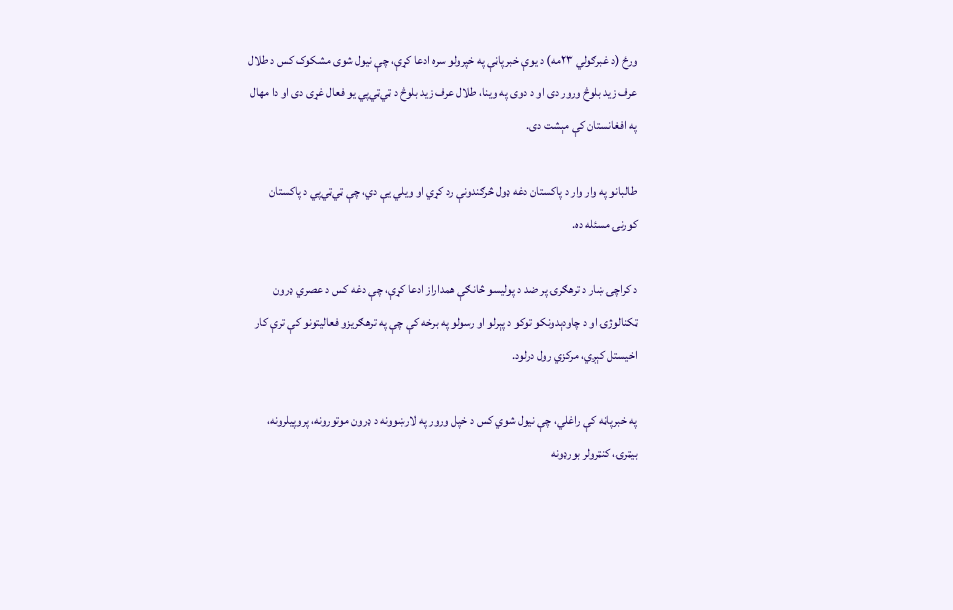ورځ (د غبرګولي ۲۳مه) د یوې خبرپاڼې په خپرولو سره ادعا کړې، چې نیول شوی مشکوک کس د طلال عرف زید بلوڅ ورور دی او د دوی په وینا، طلال عرف زید بلوڅ د ټي‌ټي‌پي یو فعال غړی دی او دا مهال په افغانستان کې مېشت دی.

طالبانو په وار وار د پاکستان دغه ډول څرګندونې رد کړي او ویلي یې دي، چې ټي‌ټي‌پي د پاکستان کورنۍ مسئله ده.

د کراچۍ ښار د ترهګرۍ پر ضد د پوليسو څانګې همداراز ادعا کړې، چې دغه کس د عصري ډرون ټکنالوژۍ او د چاودېدونکو توکو د پېرلو او رسولو په برخه کې چې په ترهګریزو فعالیتونو کې ترې کار اخیستل کېږي، مرکزي رول درلود.

په خبرپاڼه کې راغلي، چې نیول شوي کس د خپل ورور په لارښوونه د ډرون موتورونه، پروپیلرونه، بیټرۍ، کنټرولر بورډونه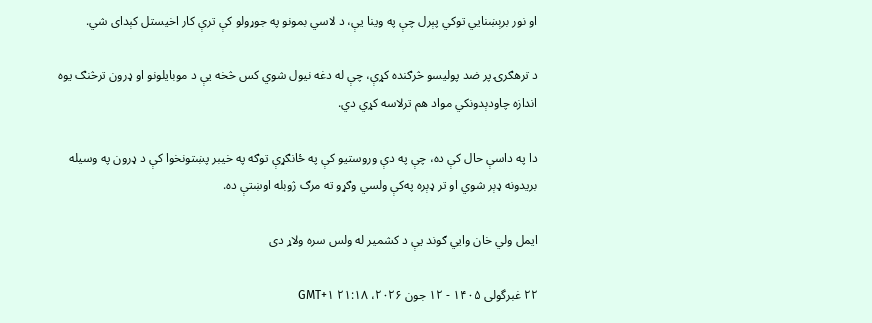او نور برېښنايي توکي پېرل چې په وینا یې، د لاسي بمونو په جوړولو کې ترې کار اخيستل کېدای شي.

د ترهګرۍ پر ضد پوليسو څرګنده کړې، چې له دغه نیول شوي کس څخه یې د موبايلونو او ډرون ترڅنګ یوه اندازه چاودېدونکي مواد هم ترلاسه کړي دي.

دا په داسې حال کې ده، چې په دې وروستیو کې په ځانګړې توګه په خیبر پښتونخوا کې د ډرون په وسیله بریدونه ډېر شوي او تر ډېره په‌کې ولسي وګړو ته مرګ ژوبله اوښتې ده.

ايمل ولي خان وايي ګوند یې د کشمیر له ولس سره ولاړ دی

۲۲ غبرگولی ۱۴۰۵ - ۱۲ جون ۲۰۲۶، ۲۱:۱۸ GMT+۱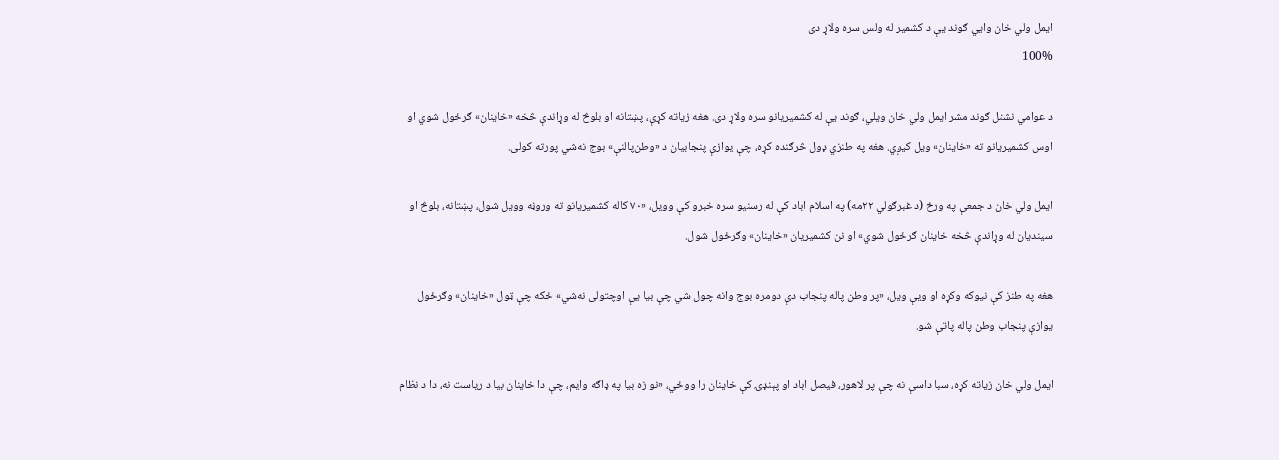ايمل ولي خان وايي ګوند یې د کشمیر له ولس سره ولاړ دی
100%

د عوامي نشنل ګوند مشر ايمل ولي خان ويلي، ګوند یې له کشميريانو سره ولاړ دی. هغه زیاته کړې، پښتانه او بلوڅ له وړاندې څخه «خاينان» ګرځول شوي او اوس کشميريانو ته «خاينان» ويل کيږي. هغه په طنزي ډول څرګنده کړه، چې یوازې پنجابیان د «وطن‌پالنې» بوج نه‌شي پورته کولی.

ايمل ولي خان د جمعې په ورځ (د غبرګولي ۲۲مه) په اسلام اباد کې له رسنیو سره خبرو کې وويل، «۷۰ کاله کشميريانو ته وروڼه وويل شول، پښتانه، بلوڅ او سينديان له وړاندې څخه خاينان ګرځول شوي» او نن کشميريان «خاينان» وګرځول شول.

هغه په طنز کې نیوکه وکړه او ويې ويل، «پر وطن پاله پنجاب دې دومره بوج وانه چول شي چې بيا یې اوچتولی نه‌شي» ځکه چې ټول «خاينان» وګرځول يوازې پنجاب وطن پاله پاتې شو.

ايمل ولي خان زیاته کړه، سبا داسې نه چې پر لاهور، فيصل اباد او پېنډۍ کې خاينان را ووځي، «نو زه بیا په ډاګه وايم، چې دا خاينان بيا د رياست نه، دا د نظام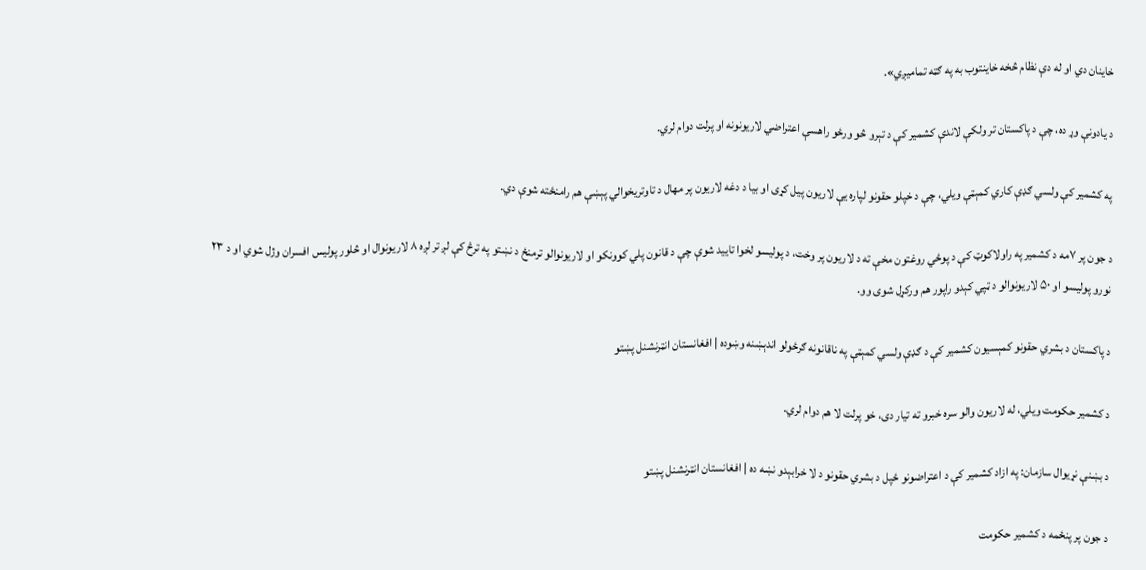خاينان دي او له دې نظام څخه خاينتوب به په ګټه تمامیږي».

د يادونې وړ ده، چې د پاکستان تر ولکې لاندې کشمير کې د تېرو څو ورځو راهسې اعتراضي لاريونونه او پرلت دوام لري.

په کشمير کې ولسي ګډې کاري کمېټې ويلي، چې د خپلو حقونو لپاره یې لاريون پيل کړی او بيا د دغه لاريون پر مهال د تاوتريخوالي پېښې هم رامنځته شوې دي.

د جون پر ۷مه د کشمير په راولاکوټ کې د پوځي روغتون مخې ته د لاريون پر وخت، د پولیسو لخوا تایید شوې چې د قانون پلي کوونکو او لاریونوالو ترمنځ د نښتو په ترڅ کې لږ تر لږه ۸ لاریونوال او څلور پولیس افسران وژل شوي او د ۲۳ نورو پولیسو او ۵۰ لاریونوالو د ټپي کېدو راپور هم ورکړل شوی وو.

د پاکستان د بشري حقونو کمېسیون کشمير کې د ګډې ولسي کمېټې په ناقانونه ګرځولو اندېښنه وښوده | افغانستان انټرنشنل پښتو

د کشمير حکومت ويلي، له لاريون والو سره خبرو ته تيار دی، خو پرلت لا هم دوام لري.

د بښنې نړیوال سازمان: په ازاد کشمیر کې د اعتراضونو ځپل د بشري حقونو د لا خرابېدو نښه ده | افغانستان انټرنشنل پښتو

د جون پر پنځمه د کشمير حکومت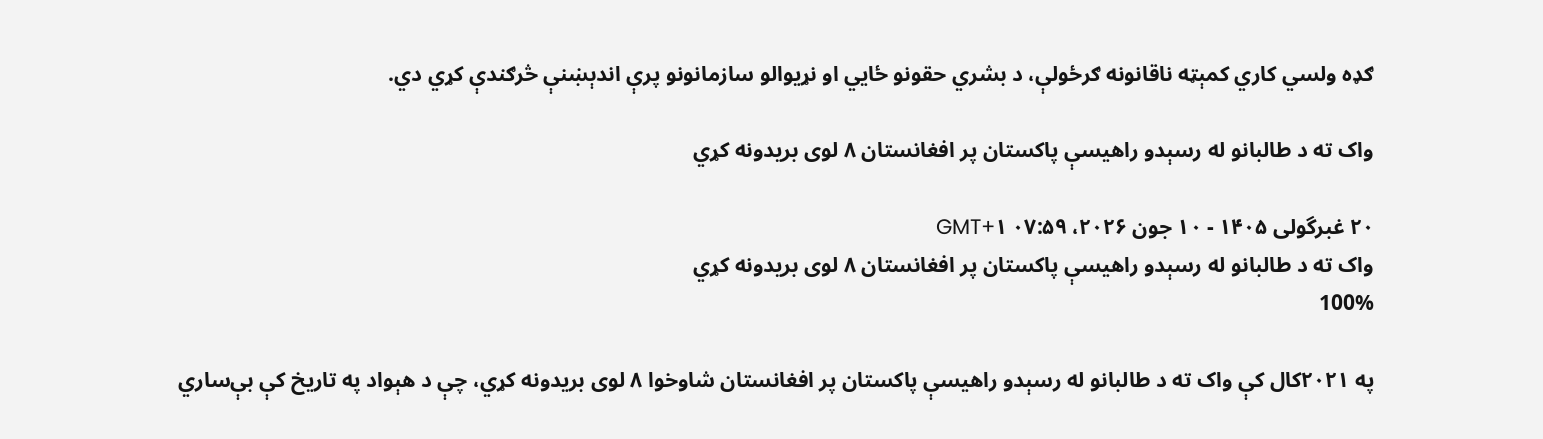ګډه ولسي کاري کمېټه ناقانونه ګرځولې، د بشري حقونو ځايي او نړيوالو سازمانونو پرې اندېښنې څرګندې کړي دي.

واک ته د طالبانو له رسېدو راهیسې پاکستان پر افغانستان ۸ لوی بریدونه کړي

۲۰ غبرگولی ۱۴۰۵ - ۱۰ جون ۲۰۲۶، ۰۷:۵۹ GMT+۱
واک ته د طالبانو له رسېدو راهیسې پاکستان پر افغانستان ۸ لوی بریدونه کړي
100%

په ۲۰۲۱کال کې واک ته د طالبانو له رسېدو راهیسې پاکستان پر افغانستان شاوخوا ۸ لوی بریدونه کړي، چې د هېواد په تاریخ کې بې‌ساري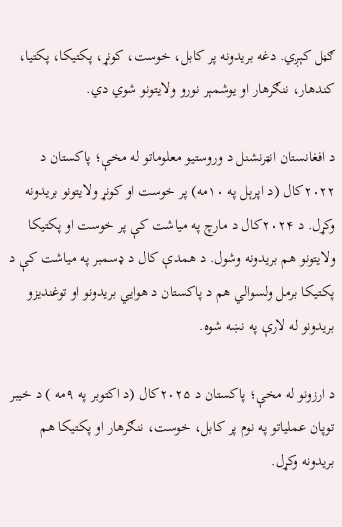ګڼل کېږي. دغه بریدونه پر کابل، خوست، کونړ، پکتیکا، پکتیا، کندهار، ننګرهار او یوشمېر نورو ولایتونو شوي دي.

د افغانستان انټرنشنل د وروستیو معلوماتو له مخې؛ پاکستان د ۲۰۲۲کال (د اپرېل په ۱۰مه) پر خوست او کونړ ولایتونو بریدونه وکړل. د ۲۰۲۴کال د مارچ په میاشت کې پر خوست او پکتیکا ولایتونو هم بریدونه وشول. د همدې کال د ډسمبر په میاشت کې د پکتیکا برمل ولسوالي هم د پاکستان د هوایي بریدونو او توغندیزو بریدونو له لارې په نښه شوه.

د ارزونو له مخې؛ پاکستان د ۲۰۲۵کال (د اکتوبر په ۹مه ) د خیبر توپان عملیاتو په نوم پر کابل، خوست، ننګرهار او پکتیکا هم بریدونه وکړل.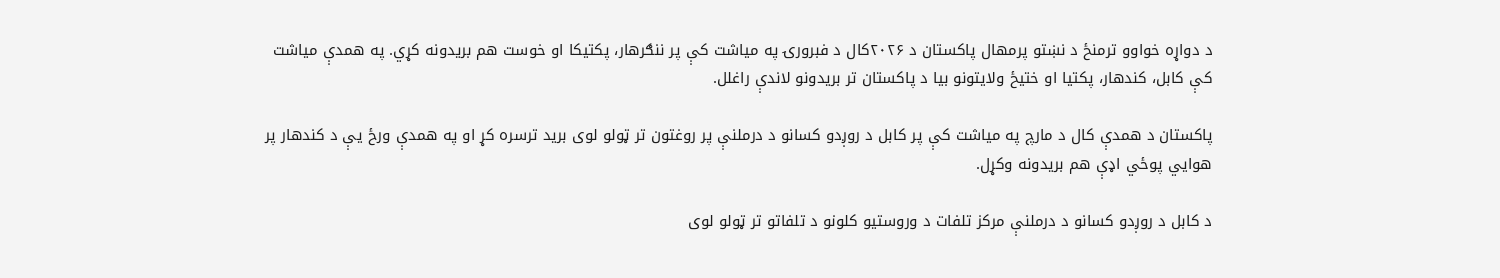د دواړه خواوو ترمنځ د نښتو پرمهال پاکستان د ۲۰۲۶کال د فبرورۍ په میاشت کې پر ننګرهار، پکتیکا او خوست هم بریدونه کړي. په همدې میاشت کې کابل، کندهار، پکتیا او ختیځ ولایتونو بیا د پاکستان تر بریدونو لاندې راغلل.

پاکستان د همدې کال د مارچ په میاشت کې پر کابل د روږدو کسانو د درملنې پر روغتون تر ټولو لوی برید ترسره کړ او په همدې ورځ یې د کندهار پر هوایي پوځي اډې هم بریدونه وکړل.

د کابل د روږدو کسانو د درملنې مرکز تلفات د وروستیو کلونو د تلفاتو تر ټولو لوی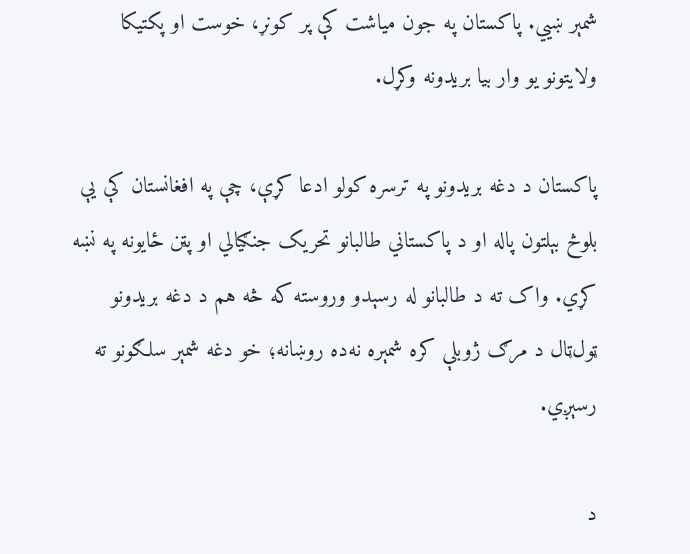شمېر ښیي. پاکستان په جون میاشت کې پر کونړ، خوست او پکتیکا ولایتونو یو وار بیا بریدونه وکړل.

پاکستان د دغه بریدونو په ترسره کولو ادعا کړې، چې په افغانستان کې یې بلوڅ بېلتون پاله او د پاکستاني طالبانو تحریک جنګیالي او پټن ځایونه په نښه کړي. واک ته د طالبانو له رسېدو وروسته که څه هم د دغه بریدونو ټول‌ټال د مرګ ژوبلې کره شمېره نه‌ده روښانه؛ خو دغه شمېر سلګونو ته رسېږي.

د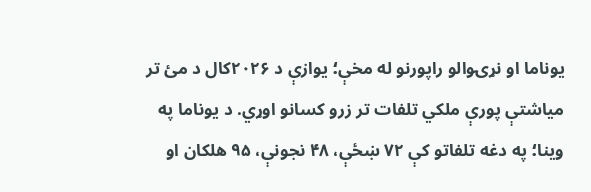یوناما او نړۍوالو راپورنو له مخې؛ یوازې د ۲۰۲۶کال د مئ تر میاشتې پورې ملکي تلفات تر زرو کسانو اوړي. د یوناما په وینا؛ په دغه تلفاتو کې ۷۲ ښځې، ۴۸ نجونې، ۹۵ هلکان او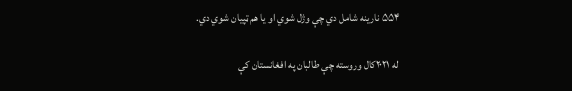۵۵۴ نارینه شامل دي چې وژل شوي او یا هم ټپیان شوي دي.

له ۲۰۲۱کال وروسته چې طالبان په افغانستان کې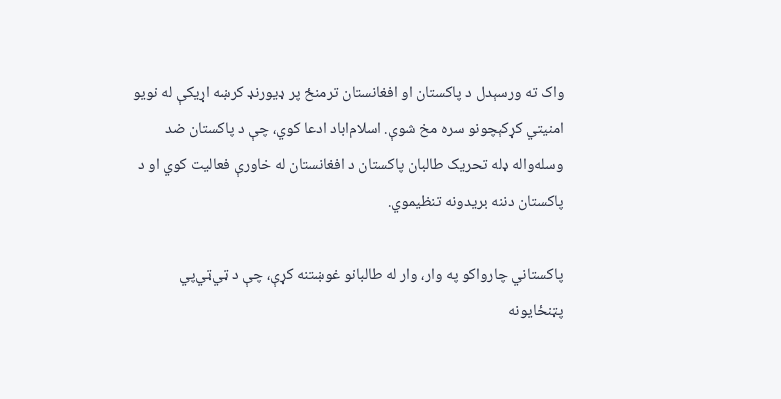واک ته ورسېدل د پاکستان او افغانستان ترمنځ پر ډیورنډ کرښه اړیکې له نویو امنیتي کړکېچونو سره مخ شوې. اسلام‌اباد ادعا کوي، چې د پاکستان ضد وسله‌واله ډله تحریک طالبان پاکستان د افغانستان له خاورې فعالیت کوي او د پاکستان دننه بریدونه تنظیموي.

پاکستاني چارواکو په وار، وار له طالبانو غوښتنه کړې، چې د ټي‌ټي‌پي پټنځایونه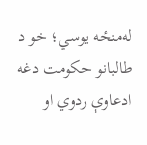له‌منځه یوسي؛ خو د طالبانو حکومت دغه ادعاوې ردوي او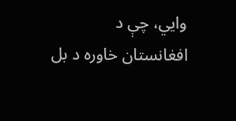وایي، چې د افغانستان خاوره د بل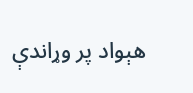هېواد پر وړاندې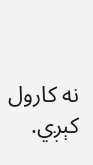نه کارول کېږي.